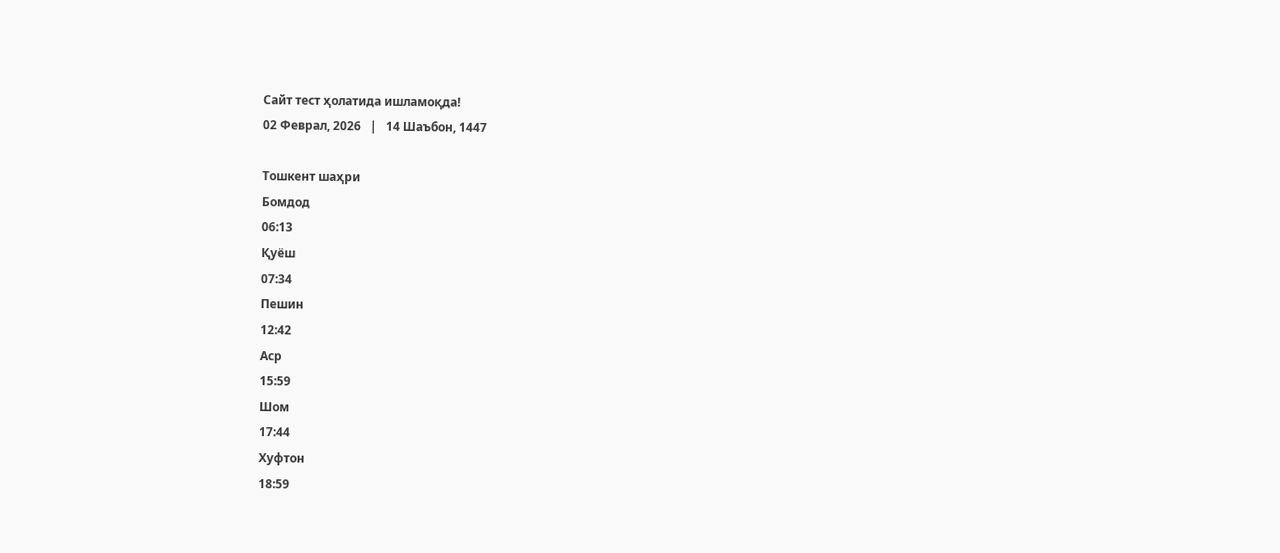Сайт тест ҳолатида ишламоқда!
02 Феврал, 2026   |   14 Шаъбон, 1447

Тошкент шаҳри
Бомдод
06:13
Қуёш
07:34
Пешин
12:42
Аср
15:59
Шом
17:44
Хуфтон
18:59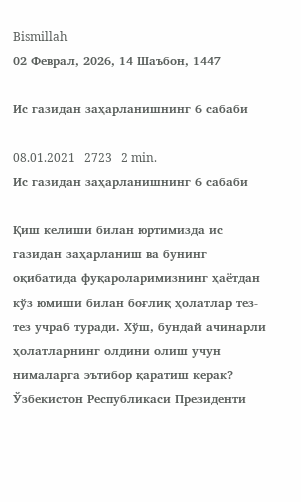Bismillah
02 Феврал, 2026, 14 Шаъбон, 1447

Ис газидан заҳарланишнинг 6 сабаби

08.01.2021   2723   2 min.
Ис газидан заҳарланишнинг 6 сабаби

Қиш келиши билан юртимизда ис газидан заҳарланиш ва бунинг оқибатида фуқароларимизнинг ҳаётдан кўз юмиши билан боғлиқ ҳолатлар тез-тез учраб туради. Хўш, бундай ачинарли ҳолатларнинг олдини олиш учун нималарга эътибор қаратиш керак? Ўзбекистон Республикаси Президенти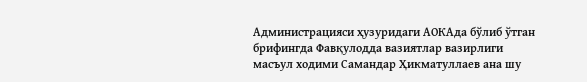Администрацияси ҳузуридаги АОКАда бўлиб ўтган брифингда Фавқулодда вазиятлар вазирлиги масъул ходими Самандар Ҳикматуллаев ана шу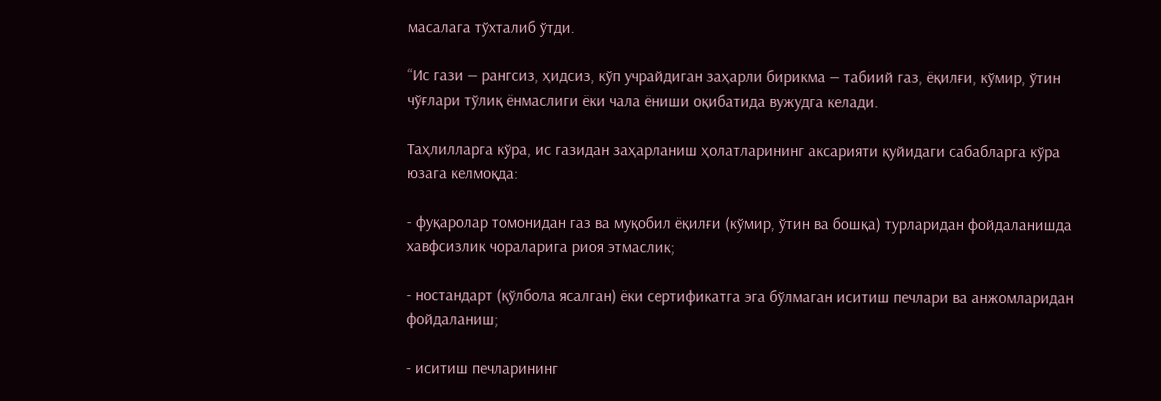масалага тўхталиб ўтди.

“Ис гази — рангсиз, ҳидсиз, кўп учрайдиган заҳарли бирикма — табиий газ, ёқилғи, кўмир, ўтин чўғлари тўлиқ ёнмаслиги ёки чала ёниши оқибатида вужудга келади.

Таҳлилларга кўра, ис газидан заҳарланиш ҳолатларининг аксарияти қуйидаги сабабларга кўра юзага келмоқда:

- фуқаролар томонидан газ ва муқобил ёқилғи (кўмир, ўтин ва бошқа) турларидан фойдаланишда хавфсизлик чораларига риоя этмаслик;

- ностандарт (қўлбола ясалган) ёки сертификатга эга бўлмаган иситиш печлари ва анжомларидан фойдаланиш;

- иситиш печларининг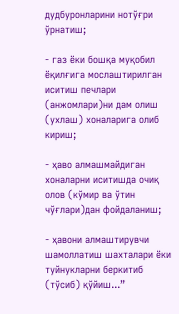дудбуронларини нотўғри ўрнатиш;

- газ ёки бошқа муқобил ёқилғига мослаштирилган иситиш печлари (анжомлари)ни дам олиш (ухлаш) хоналарига олиб кириш;

- ҳаво алмашмайдиган хоналарни иситишда очиқ олов (кўмир ва ўтин чўғлари)дан фойдаланиш;

- ҳавони алмаштирувчи шамоллатиш шахталари ёки туйнукларни беркитиб (тўсиб) қўйиш...”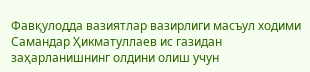Фавқулодда вазиятлар вазирлиги масъул ходими Самандар Ҳикматуллаев ис газидан заҳарланишнинг олдини олиш учун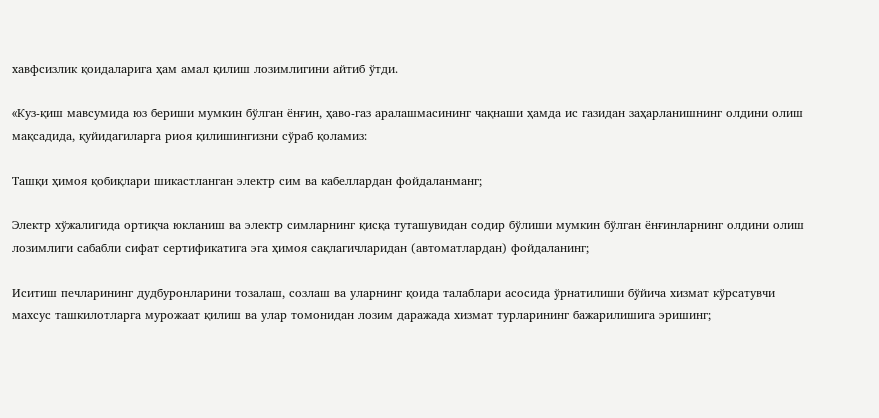хавфсизлик қоидаларига ҳам амал қилиш лозимлигини айтиб ўтди.

«Куз-қиш мавсумида юз бериши мумкин бўлган ёнғин, ҳаво-газ аралашмасининг чақнаши ҳамда ис газидан заҳарланишнинг олдини олиш мақсадида, қуйидагиларга риоя қилишингизни сўраб қоламиз:

Ташқи ҳимоя қобиқлари шикастланган электр сим ва кабеллардан фойдаланманг;

Электр хўжалигида ортиқча юкланиш ва электр симларнинг қисқа туташувидан содир бўлиши мумкин бўлган ёнғинларнинг олдини олиш лозимлиги сабабли сифат сертификатига эга ҳимоя сақлагичларидан (автоматлардан) фойдаланинг;

Иситиш печларининг дудбуронларини тозалаш, созлаш ва уларнинг қоида талаблари асосида ўрнатилиши бўйича хизмат кўрсатувчи махсус ташкилотларга мурожаат қилиш ва улар томонидан лозим даражада хизмат турларининг бажарилишига эришинг;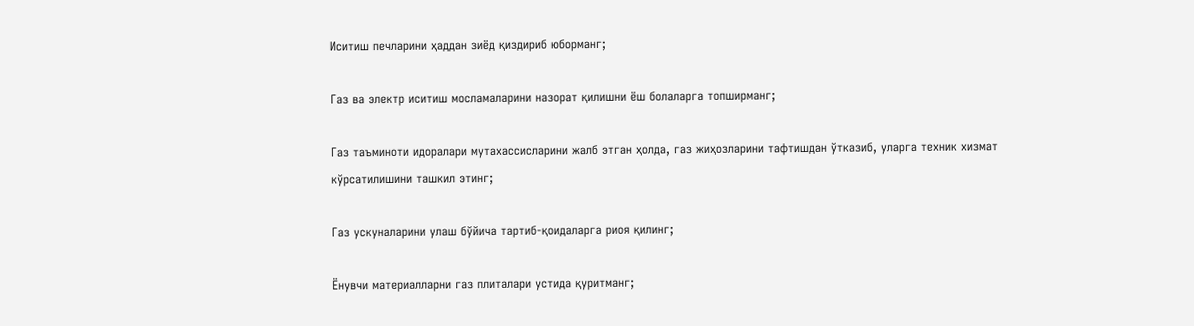Иситиш печларини ҳаддан зиёд қиздириб юборманг;

Газ ва электр иситиш мосламаларини назорат қилишни ёш болаларга топширманг;

Газ таъминоти идоралари мутахассисларини жалб этган ҳолда, газ жиҳозларини тафтишдан ўтказиб, уларга техник хизмат кўрсатилишини ташкил этинг;

Газ ускуналарини улаш бўйича тартиб-қоидаларга риоя қилинг;

Ёнувчи материалларни газ плиталари устида қуритманг;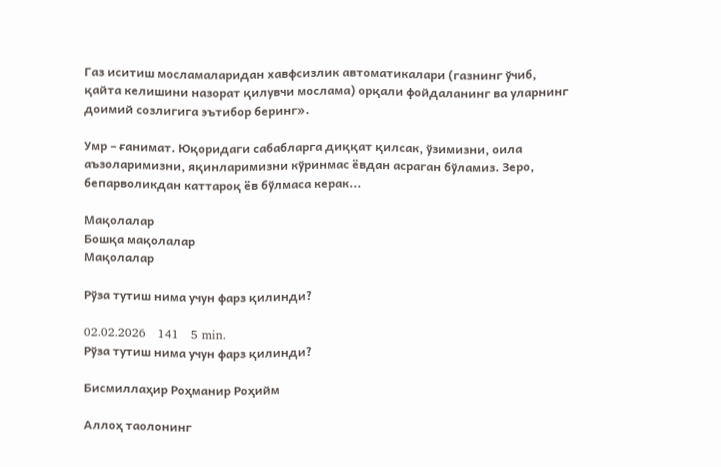Газ иситиш мосламаларидан хавфсизлик автоматикалари (газнинг ўчиб, қайта келишини назорат қилувчи мослама) орқали фойдаланинг ва уларнинг доимий созлигига эътибор беринг».

Умр – ғанимат. Юқоридаги сабабларга диққат қилсак, ўзимизни, оила аъзоларимизни, яқинларимизни кўринмас ёвдан асраган бўламиз. Зеро, бепарволикдан каттароқ ёв бўлмаса керак...

Мақолалар
Бошқа мақолалар
Мақолалар

Рўза тутиш нима учун фарз қилинди?

02.02.2026   141   5 min.
Рўза тутиш нима учун фарз қилинди?

Бисмиллаҳир Роҳманир Роҳийм

Аллоҳ таолонинг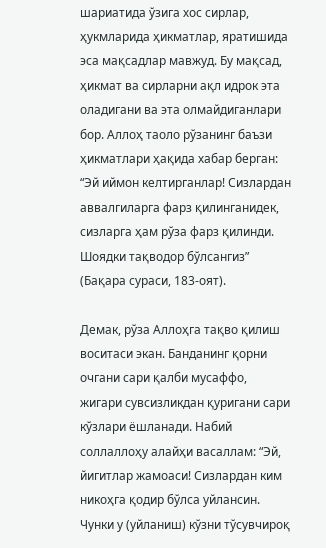шариатида ўзига хос сирлар, ҳукмларида ҳикматлар, яратишида эса мақсадлар мавжуд. Бу мақсад, ҳикмат ва сирларни ақл идрок эта оладигани ва эта олмайдиганлари бор. Аллоҳ таоло рўзанинг баъзи ҳикматлари ҳақида хабар берган: “Эй иймон келтирганлар! Сизлардан аввалгиларга фарз қилинганидек, сизларга ҳам рўза фарз қилинди. Шоядки тақводор бўлсангиз” (Бақара сураси, 183-оят).

Демак, рўза Аллоҳга тақво қилиш воситаси экан. Банданинг қорни очгани сари қалби мусаффо, жигари сувсизликдан қуригани сари кўзлари ёшланади. Набий соллаллоҳу алайҳи васаллам: “Эй, йигитлар жамоаси! Сизлардан ким никоҳга қодир бўлса уйлансин. Чунки у (уйланиш) кўзни тўсувчироқ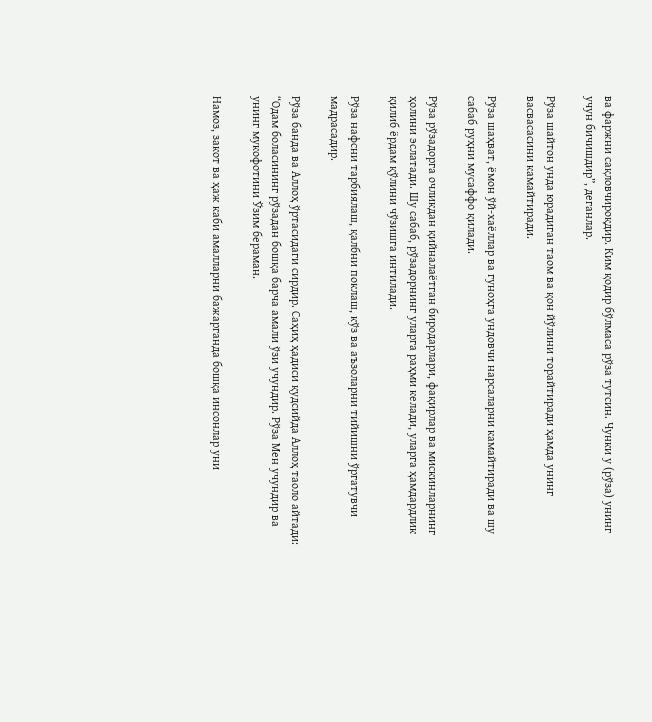ва фаржни сақловчироқдир. Ким қодир бўлмаса рўза тутсин. Чунки у (рўза) унинг учун бичишдир”, деганлар.

Рўза шайтон унда юрадиган таом ва қон йўлини торайтиради ҳамда унинг васвасасини камайтиради.

Рўза шаҳват, ёмон ўй-хаёллар ва гуноҳга ундовчи нарсаларни камайтиради ва шу сабаб руҳни мусаффо қилади.

Рўза рўзадорга очликдан қийналаётган биродарлари, фақирлар ва мискинларнинг ҳолини эслатади. Шу сабаб, рўзадорнинг уларга раҳми келади, уларга ҳамдардлик қилиб ёрдам қўлини чўзишга интилади.

Рўза нафсни тарбиялаш, қалбни поклаш, кўз ва аъзоларни тийишни ўргатувчи мадрасадир.

Рўза банда ва Аллоҳ ўртасидаги сирдир. Саҳиҳ ҳадиси қудсийда Аллоҳ таоло айтади: “Одам боласининг рўзадан бошқа барча амали ўзи учундир. Рўза Мен учундир ва унинг мукофотини Ўзим бераман.

Намоз, закот ва ҳаж каби амалларни бажарганда бошқа инсонлар уни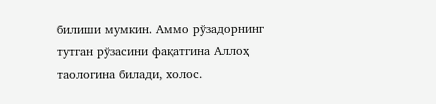билиши мумкин. Аммо рўзадорнинг тутган рўзасини фақатгина Аллоҳ таологина билади, холос.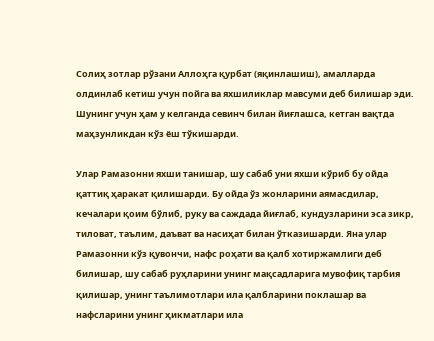Солиҳ зотлар рўзани Аллоҳга қурбат (яқинлашиш), амалларда олдинлаб кетиш учун пойга ва яхшиликлар мавсуми деб билишар эди. Шунинг учун ҳам у келганда севинч билан йиғлашса, кетган вақтда маҳзунликдан кўз ёш тўкишарди.

Улар Рамазонни яхши танишар, шу сабаб уни яхши кўриб бу ойда қаттиқ ҳаракат қилишарди. Бу ойда ўз жонларини аямасдилар, кечалари қоим бўлиб, руку ва саждада йиғлаб, кундузларини эса зикр, тиловат, таълим, даъват ва насиҳат билан ўтказишарди. Яна улар Рамазонни кўз қувончи, нафс роҳати ва қалб хотиржамлиги деб билишар, шу сабаб руҳларини унинг мақсадларига мувофиқ тарбия қилишар, унинг таълимотлари ила қалбларини поклашар ва нафсларини унинг ҳикматлари ила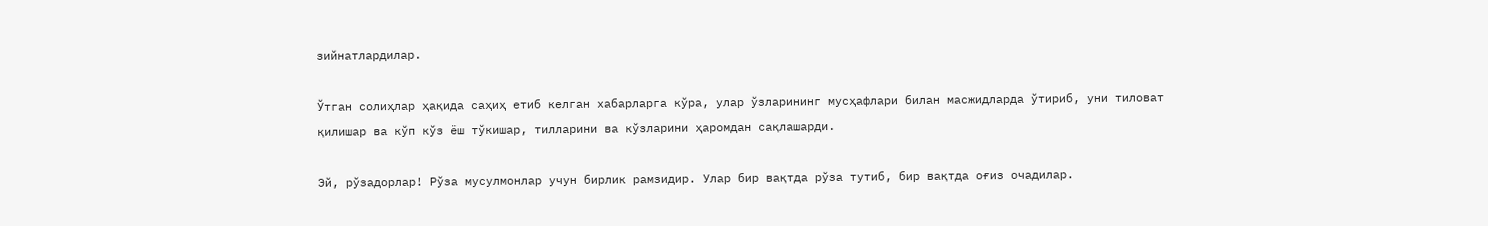зийнатлардилар.

Ўтган солиҳлар ҳақида саҳиҳ етиб келган хабарларга кўра, улар ўзларининг мусҳафлари билан масжидларда ўтириб, уни тиловат қилишар ва кўп кўз ёш тўкишар, тилларини ва кўзларини ҳаромдан сақлашарди.

Эй, рўзадорлар! Рўза мусулмонлар учун бирлик рамзидир. Улар бир вақтда рўза тутиб, бир вақтда оғиз очадилар.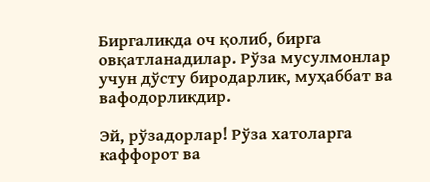Биргаликда оч қолиб, бирга овқатланадилар. Рўза мусулмонлар учун дўсту биродарлик, муҳаббат ва вафодорликдир.

Эй, рўзадорлар! Рўза хатоларга каффорот ва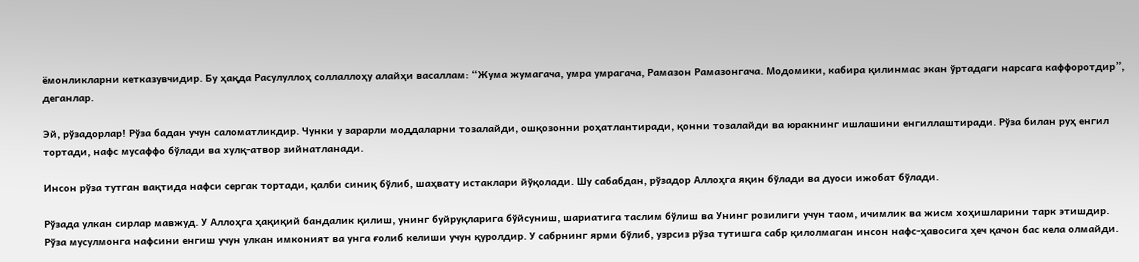ёмонликларни кетказувчидир. Бу ҳақда Расулуллоҳ соллаллоҳу алайҳи васаллам: “Жума жумагача, умра умрагача, Рамазон Рамазонгача. Модомики, кабира қилинмас экан ўртадаги нарсага каффоротдир”, деганлар.

Эй, рўзадорлар! Рўза бадан учун саломатликдир. Чунки у зарарли моддаларни тозалайди, ошқозонни роҳатлантиради, қонни тозалайди ва юракнинг ишлашини енгиллаштиради. Рўза билан руҳ енгил тортади, нафс мусаффо бўлади ва хулқ-атвор зийнатланади.

Инсон рўза тутган вақтида нафси сергак тортади, қалби синиқ бўлиб, шаҳвату истаклари йўқолади. Шу сабабдан, рўзадор Аллоҳга яқин бўлади ва дуоси ижобат бўлади.

Рўзада улкан сирлар мавжуд. У Аллоҳга ҳақиқий бандалик қилиш, унинг буйруқларига бўйсуниш, шариатига таслим бўлиш ва Унинг розилиги учун таом, ичимлик ва жисм хоҳишларини тарк этишдир. Рўза мусулмонга нафсини енгиш учун улкан имконият ва унга ғолиб келиши учун қуролдир. У сабрнинг ярми бўлиб, узрсиз рўза тутишга сабр қилолмаган инсон нафс-ҳавосига ҳеч қачон бас кела олмайди.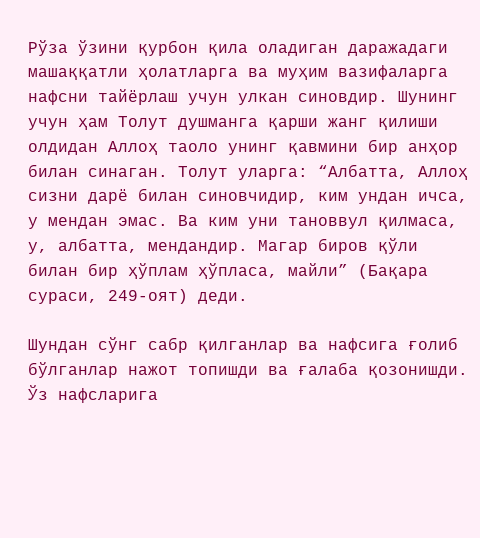Рўза ўзини қурбон қила оладиган даражадаги машаққатли ҳолатларга ва муҳим вазифаларга нафсни тайёрлаш учун улкан синовдир. Шунинг учун ҳам Толут душманга қарши жанг қилиши олдидан Аллоҳ таоло унинг қавмини бир анҳор билан синаган. Толут уларга: “Албатта, Аллоҳ сизни дарё билан синовчидир, ким ундан ичса, у мендан эмас. Ва ким уни тановвул қилмаса, у, албатта, мендандир. Магар биров қўли билан бир ҳўплам ҳўпласа, майли” (Бақара сураси, 249-оят) деди.

Шундан сўнг сабр қилганлар ва нафсига ғолиб бўлганлар нажот топишди ва ғалаба қозонишди. Ўз нафсларига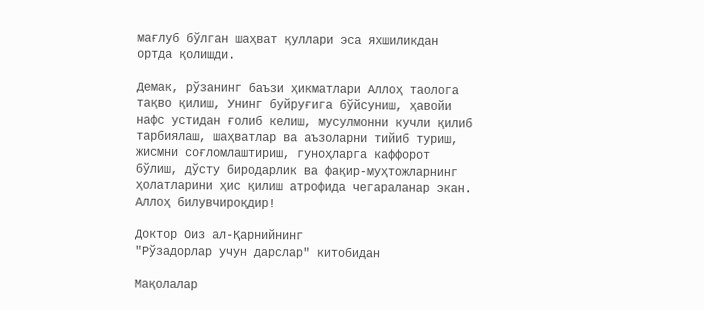мағлуб бўлган шаҳват қуллари эса яхшиликдан ортда қолишди.

Демак, рўзанинг баъзи ҳикматлари Аллоҳ таолога тақво қилиш, Унинг буйруғига бўйсуниш, ҳавойи нафс устидан ғолиб келиш, мусулмонни кучли қилиб тарбиялаш, шаҳватлар ва аъзоларни тийиб туриш, жисмни соғломлаштириш, гуноҳларга каффорот бўлиш, дўсту биродарлик ва фақир-муҳтожларнинг ҳолатларини ҳис қилиш атрофида чегараланар экан. Аллоҳ билувчироқдир!

Доктор Оиз ал-Қарнийнинг
"Рўзадорлар учун дарслар" китобидан

Мақолалар